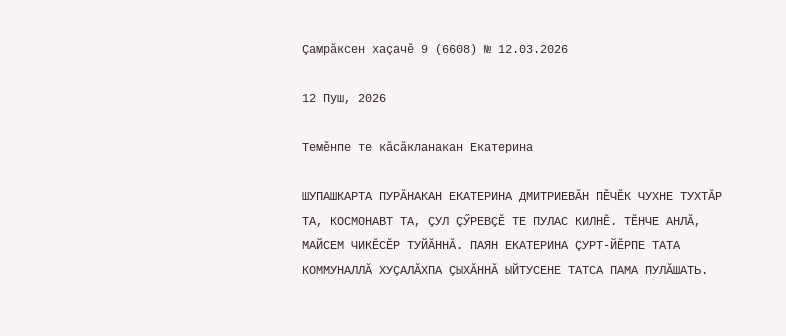Çамрăксен хаçачĕ 9 (6608) № 12.03.2026

12 Пуш, 2026

Темĕнпе те кăсăкланакан Екатерина

ШУПАШКАРТА ПУРĂНАКАН ЕКАТЕРИНА ДМИТРИЕВĂН ПĔЧĔК ЧУХНЕ ТУХТĂР ТА, КОСМОНАВТ ТА, ÇУЛ ÇӲРЕВÇĔ ТЕ ПУЛАС КИЛНĔ. ТĔНЧЕ АНЛĂ, МАЙСЕМ ЧИКĔСĔР ТУЙĂННĂ. ПАЯН ЕКАТЕРИНА ÇУРТ-ЙĔРПЕ ТАТА КОММУНАЛЛĂ ХУÇАЛĂХПА ÇЫХĂННĂ ЫЙТУСЕНЕ ТАТСА ПАМА ПУЛĂШАТЬ.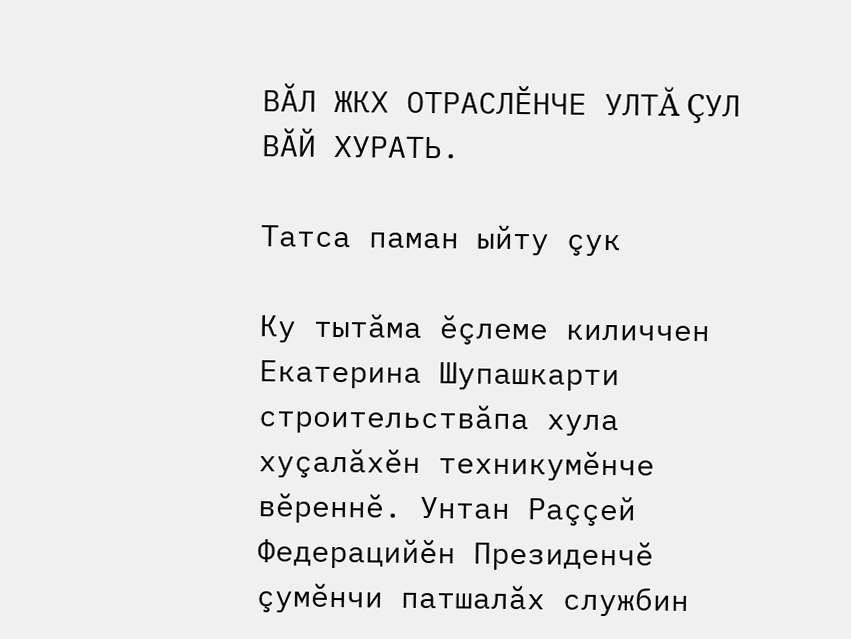ВĂЛ ЖКХ ОТРАСЛĔНЧЕ УЛТĂ ÇУЛ ВĂЙ ХУРАТЬ.

Татса паман ыйту çук

Ку тытăма ĕçлеме киличчен Екатерина Шупашкарти строительствăпа хула хуçалăхĕн техникумĕнче вĕреннĕ. Унтан Раççей Федерацийĕн Президенчĕ çумĕнчи патшалăх службин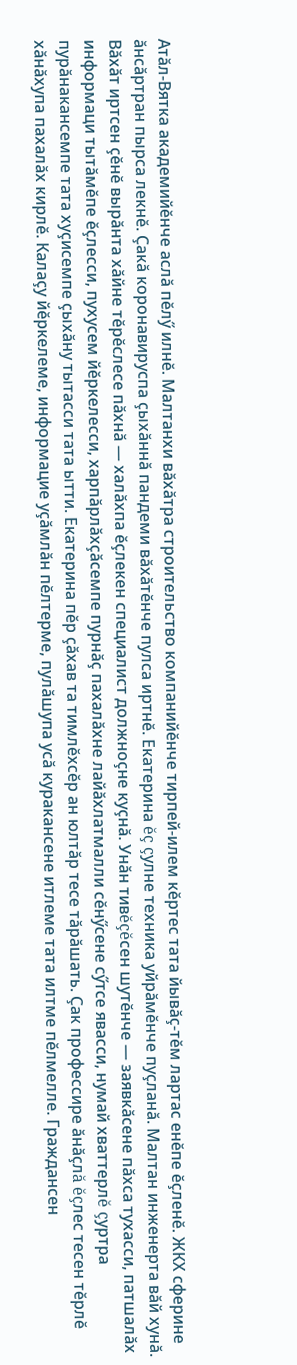Атăл-Вятка академийĕнче аслă пĕлӳ илнĕ. Малтанхи вăхăтра строительство компанийĕнче тирпей-илем кĕртес тата йывăç-тĕм лартас енĕпе ĕçленĕ. ЖКХ сферине ăнсăртран пырса лекнĕ. Çакă коронавируспа çыхăннă пандеми вăхăтĕнче пулса иртнĕ. Екатерина ĕç çулне техника уйрăмĕнче пуçланă. Малтан инженерта вăй хунă. Вăхăт иртсен çĕнĕ вырăнта хăйне тĕрĕслесе пăхнă — халăхпа ĕçлекен специалист должноçне куçнă. Унăн тивĕçĕсен шутĕнче — заявкăсене пăхса тухасси, патшалăх информаци тытăмĕпе ĕçлесси, пухусем йĕркелесси, харпăрлăхçăсемпе пурнăç пахалăхне лайăхлатмалли сĕнӳсене сӳтсе явасси, нумай хваттерлĕ çуртра пурăнакансемпе тата хуçисемпе çыхăну тытасси тата ытти. Екатерина пĕр çăхав та тимлĕхсĕр ан юлтăр тесе тăрăшать. Çак профессире ăнăçлă ĕçлес тесен тĕрлĕ хăнăхупа пахалăх кирлĕ. Калаçу йĕркелеме, информацие уçăмлăн пĕлтерме, пулăшупа усă куракансене итлеме тата илтме пĕлмелле. Граждансен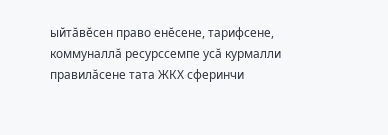ыйтăвĕсен право енĕсене, тарифсене, коммуналлă ресурссемпе усă курмалли правилăсене тата ЖКХ сферинчи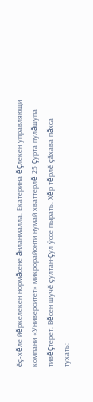ĕç-хĕле йĕркелекен нормăсене ăнланмалла. Екатерина ĕçлекен управляющи компани «Университет» микрорайонти нумай хваттерлĕ 25 çурта пулăшупа тивĕçтерет. Вĕсен шучĕ çултан-çул ӳссе пырать. Хĕр тĕрлĕ çăхава пăхса тухать: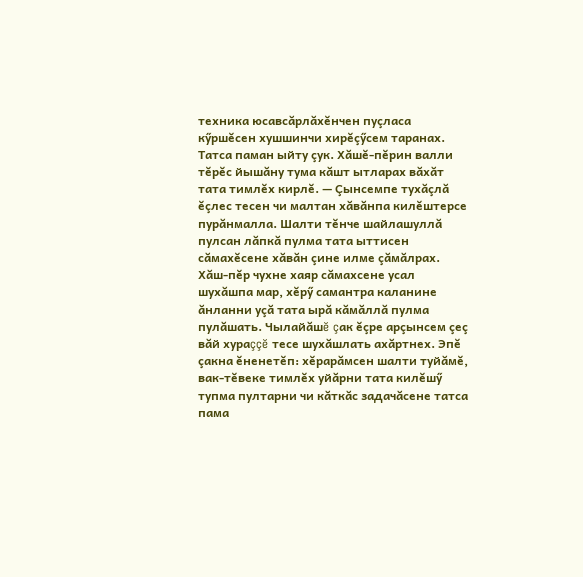техника юсавсăрлăхĕнчен пуçласа кӳршĕсен хушшинчи хирĕçӳсем таранах. Татса паман ыйту çук. Хăшĕ-пĕрин валли тĕрĕс йышăну тума кăшт ытларах вăхăт тата тимлĕх кирлĕ. — Çынсемпе тухăçлă ĕçлес тесен чи малтан хăвăнпа килĕштерсе пурăнмалла. Шалти тĕнче шайлашуллă пулсан лăпкă пулма тата ыттисен сăмахĕсене хăвăн çине илме çăмăлрах. Хăш-пĕр чухне хаяр сăмахсене усал шухăшпа мар, хĕрӳ самантра каланине ăнланни уçă тата ырă кăмăллă пулма пулăшать. Чылайăшĕ çак ĕçре арçынсем çеç вăй хураççĕ тесе шухăшлать ахăртнех. Эпĕ çакна ĕненетĕп: хĕрарăмсен шалти туйăмĕ, вак-тĕвеке тимлĕх уйăрни тата килĕшӳ тупма пултарни чи кăткăс задачăсене татса пама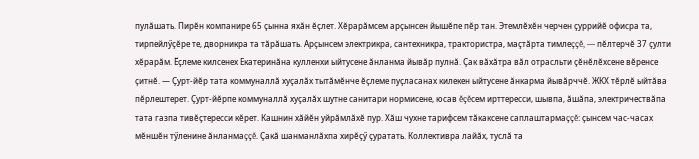пулăшать. Пирĕн компанире 65 çынна яхăн ĕçлет. Хĕрарăмсем арçынсен йышĕпе пĕр тан. Этемлĕхĕн черчен çуррийĕ офисра та, тирпейлӳçĕре те, дворникра та тăрăшать. Арçынсем электрикра, сантехникра, трактористра, маçтăрта тимлеççĕ, — пĕлтерчĕ 37 çулти хĕрарăм. Ĕçлеме килсенех Екатеринăна кулленхи ыйтусене ăнланма йывăр пулнă. Çак вăхăтра вăл отрасльти çĕнĕлĕхсене вĕренсе çитнĕ. — Çурт-йĕр тата коммуналлă хуçалăх тытăмĕнче ĕçлеме пуçласанах килекен ыйтусене ăнкарма йывăрччĕ. ЖКХ тĕрлĕ ыйтăва пĕрлештерет. Çурт-йĕрпе коммуналлă хуçалăх шутне санитари нормисене, юсав ĕçĕсем ирттересси, шывпа, ăшăпа, электричествăпа тата газпа тивĕçтересси кĕрет. Кашнин хăйĕн уйрăмлăхĕ пур. Хăш чухне тарифсем тăкаксене саплаштармаççĕ: çынсем час-часах мĕншĕн тӳленине ăнланмаççĕ. Çакă шанманлăхпа хирĕçӳ çуратать. Коллективра лайăх, туслă та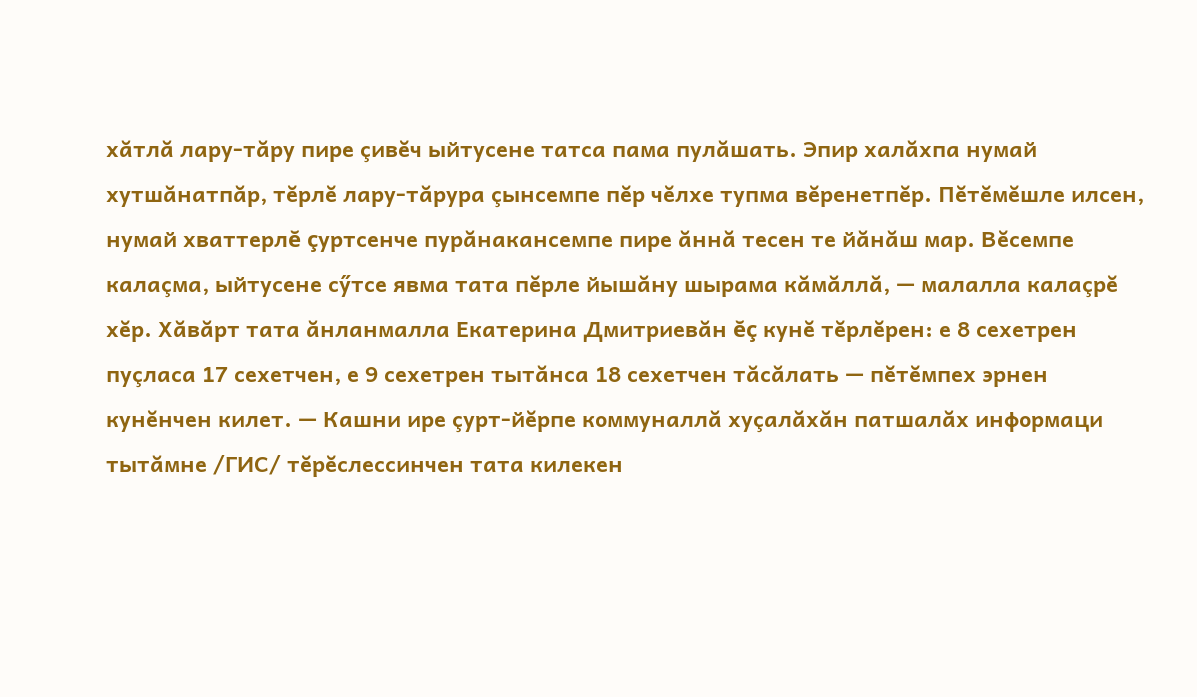хăтлă лару-тăру пире çивĕч ыйтусене татса пама пулăшать. Эпир халăхпа нумай хутшăнатпăр, тĕрлĕ лару-тăрура çынсемпе пĕр чĕлхе тупма вĕренетпĕр. Пĕтĕмĕшле илсен, нумай хваттерлĕ çуртсенче пурăнакансемпе пире ăннă тесен те йăнăш мар. Вĕсемпе калаçма, ыйтусене сӳтсе явма тата пĕрле йышăну шырама кăмăллă, — малалла калаçрĕ хĕр. Хăвăрт тата ăнланмалла Екатерина Дмитриевăн ĕç кунĕ тĕрлĕрен: е 8 сехетрен пуçласа 17 сехетчен, е 9 сехетрен тытăнса 18 сехетчен тăсăлать — пĕтĕмпех эрнен кунĕнчен килет. — Кашни ире çурт-йĕрпе коммуналлă хуçалăхăн патшалăх информаци тытăмне /ГИС/ тĕрĕслессинчен тата килекен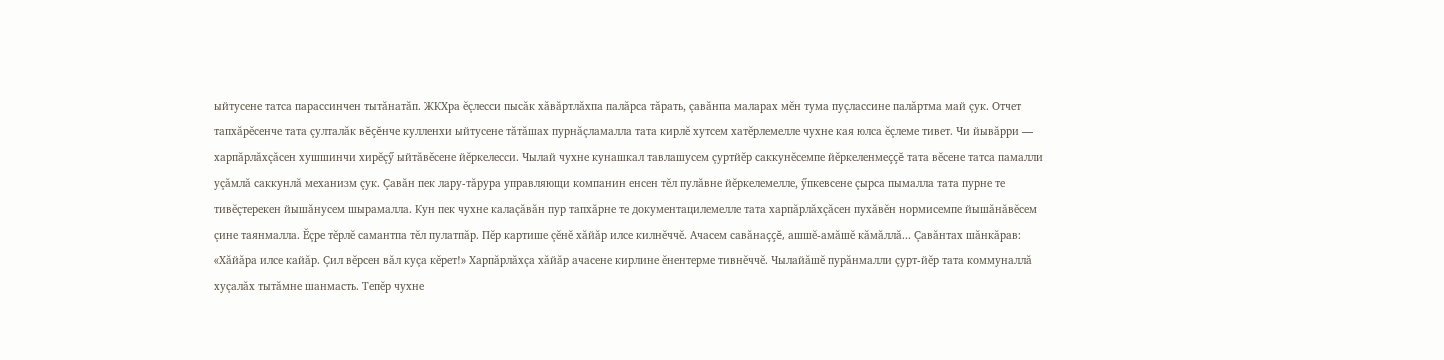ыйтусене татса парассинчен тытăнатăп. ЖКХра ĕçлесси пысăк хăвăртлăхпа палăрса тăрать, çавăнпа маларах мĕн тума пуçлассине палăртма май çук. Отчет тапхăрĕсенче тата çулталăк вĕçĕнче кулленхи ыйтусене тăтăшах пурнăçламалла тата кирлĕ хутсем хатĕрлемелле чухне кая юлса ĕçлеме тивет. Чи йывăрри — харпăрлăхçăсен хушшинчи хирĕçӳ ыйтăвĕсене йĕркелесси. Чылай чухне кунашкал тавлашусем çуртйĕр саккунĕсемпе йĕркеленмеççĕ тата вĕсене татса памалли уçăмлă саккунлă механизм çук. Çавăн пек лару-тăрура управляющи компанин енсен тĕл пулăвне йĕркелемелле, ӳпкевсене çырса пымалла тата пурне те тивĕçтерекен йышăнусем шырамалла. Кун пек чухне калаçăвăн пур тапхăрне те документацилемелле тата харпăрлăхçăсен пухăвĕн нормисемпе йышăнăвĕсем çине таянмалла. Ĕçре тĕрлĕ самантпа тĕл пулатпăр. Пĕр картише çĕнĕ хăйăр илсе килнĕччĕ. Ачасем савăнаççĕ, ашшĕ-амăшĕ кăмăллă... Çавăнтах шăнкăрав: «Хăйăра илсе кайăр. Çил вĕрсен вăл куçа кĕрет!» Харпăрлăхçа хăйăр ачасене кирлине ĕнентерме тивнĕччĕ. Чылайăшĕ пурăнмалли çурт-йĕр тата коммуналлă хуçалăх тытăмне шанмасть. Тепĕр чухне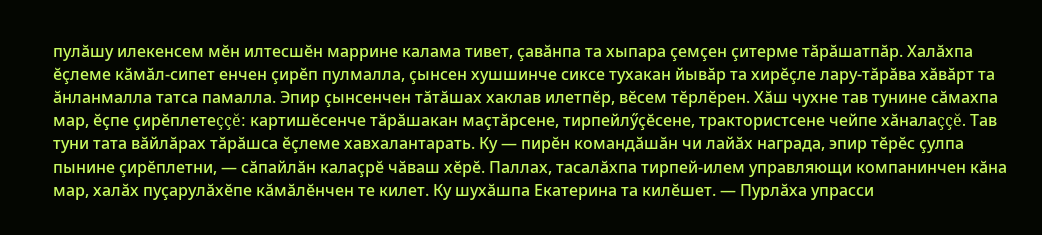пулăшу илекенсем мĕн илтесшĕн маррине калама тивет, çавăнпа та хыпара çемçен çитерме тăрăшатпăр. Халăхпа ĕçлеме кăмăл-сипет енчен çирĕп пулмалла, çынсен хушшинче сиксе тухакан йывăр та хирĕçле лару-тăрăва хăвăрт та ăнланмалла татса памалла. Эпир çынсенчен тăтăшах хаклав илетпĕр, вĕсем тĕрлĕрен. Хăш чухне тав тунине сăмахпа мар, ĕçпе çирĕплетеççĕ: картишĕсенче тăрăшакан маçтăрсене, тирпейлӳçĕсене, трактористсене чейпе хăналаççĕ. Тав туни тата вăйлăрах тăрăшса ĕçлеме хавхалантарать. Ку — пирĕн командăшăн чи лайăх награда, эпир тĕрĕс çулпа пынине çирĕплетни, — сăпайлăн калаçрĕ чăваш хĕрĕ. Паллах, тасалăхпа тирпей-илем управляющи компанинчен кăна мар, халăх пуçарулăхĕпе кăмăлĕнчен те килет. Ку шухăшпа Екатерина та килĕшет. — Пурлăха упрасси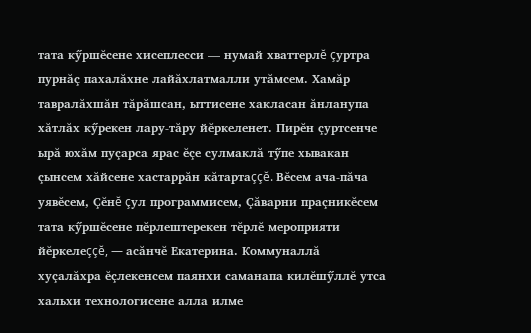тата кӳршĕсене хисеплесси — нумай хваттерлĕ çуртра пурнăç пахалăхне лайăхлатмалли утăмсем. Хамăр тавралăхшăн тăрăшсан, ыттисене хакласан ăнланупа хăтлăх кӳрекен лару-тăру йĕркеленет. Пирĕн çуртсенче ырă юхăм пуçарса ярас ĕçе сулмаклă тӳпе хывакан çынсем хăйсене хастаррăн кăтартаççĕ. Вĕсем ача-пăча уявĕсем, Çĕнĕ çул программисем, Çăварни праçникĕсем тата кӳршĕсене пĕрлештерекен тĕрлĕ мероприяти йĕркелеççĕ, — асăнчĕ Екатерина. Коммуналлă хуçалăхра ĕçлекенсем паянхи саманапа килĕшӳллĕ утса хальхи технологисене алла илме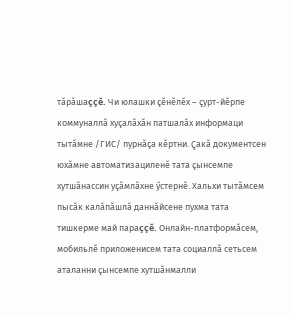тăрăшаççĕ. Чи юлашки çĕнĕлĕх – çурт-йĕрпе коммуналлă хуçалăхăн патшалăх информаци тытăмне /ГИС/ пурнăçа кĕртни. Çакă документсен юхăмне автоматизациленĕ тата çынсемпе хутшăнассин уçăмлăхне ӳстернĕ. Хальхи тытăмсем пысăк калăпăшлă даннăйсене пухма тата тишкерме май параççĕ. Онлайн-платформăсем, мобильлĕ приложенисем тата социаллă сетьсем аталанни çынсемпе хутшăнмалли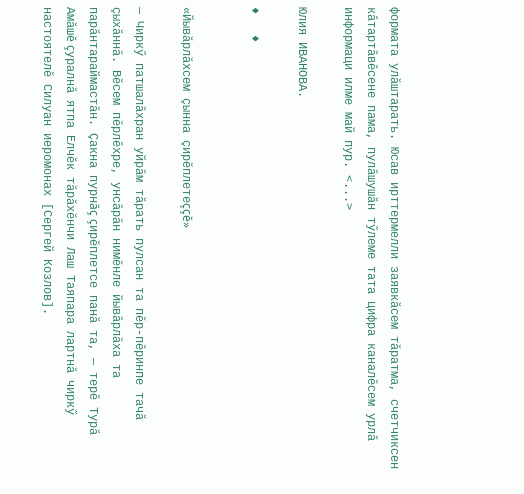формата улăштарать. Юсав ирттермелли заявкăсем тăратма, счетчиксен кăтартăвĕсене пама, пулăшушăн тӳлеме тата цифра каналĕсем урлă информаци илме май пур. <...>

Юлия ИВАНОВА.

♦   ♦


«Йывăрлăхсем çынна çирĕплетеççĕ»

— Чиркӳ патшалăхран уйрăм тăрать пулсан та пĕр-пĕринпе тачă çыхăннă. Вĕсем пĕрлĕхре, унсăрăн нимĕнле йывăрлăха та парăнтараймастăн. Çакна пурнăç çирĕплетсе панă та, — терĕ Турă Амăшĕ çуралнă ятпа Елчĕк тăрăхĕнчи Лаш Таяпара лартнă чиркӳ настоятелĕ Силуан иеромонах [Сергей Козлов].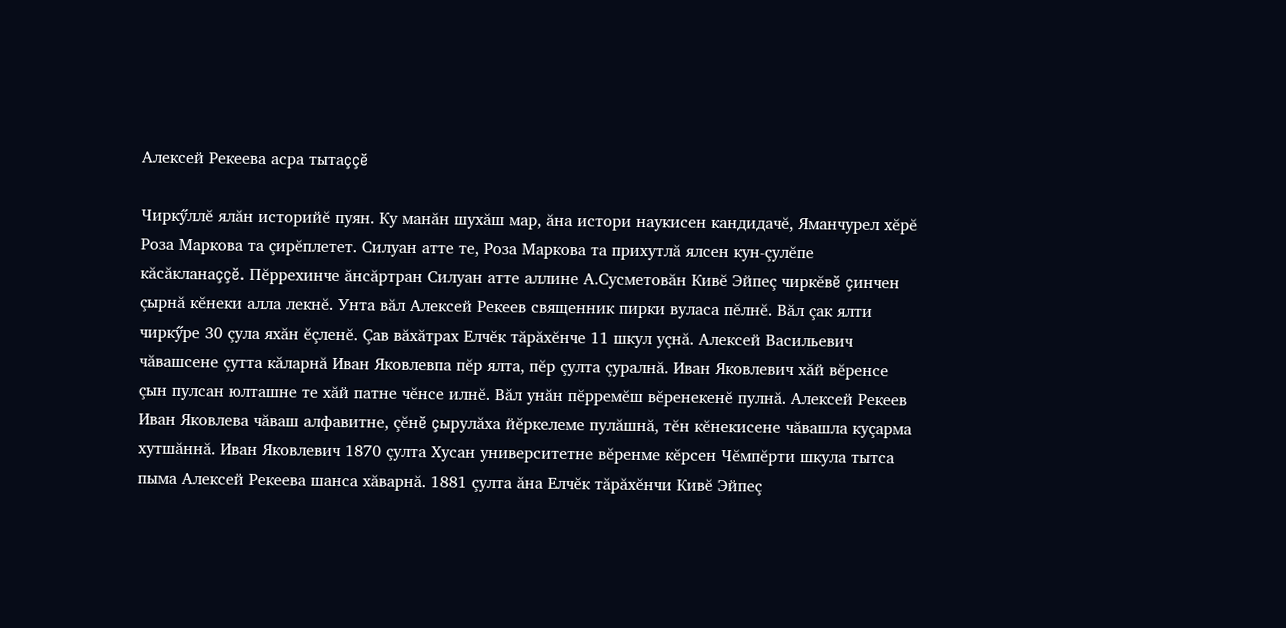Алексей Рекеева асра тытаççĕ

Чиркӳллĕ ялăн историйĕ пуян. Ку манăн шухăш мар, ăна истори наукисен кандидачĕ, Яманчурел хĕрĕ Роза Маркова та çирĕплетет. Силуан атте те, Роза Маркова та прихутлă ялсен кун-çулĕпе кăсăкланаççĕ. Пĕррехинче ăнсăртран Силуан атте аллине А.Сусметовăн Кивĕ Эйпеç чиркĕвĕ çинчен çырнă кĕнеки алла лекнĕ. Унта вăл Алексей Рекеев священник пирки вуласа пĕлнĕ. Вăл çак ялти чиркӳре 30 çула яхăн ĕçленĕ. Çав вăхăтрах Елчĕк тăрăхĕнче 11 шкул уçнă. Алексей Васильевич чăвашсене çутта кăларнă Иван Яковлевпа пĕр ялта, пĕр çулта çуралнă. Иван Яковлевич хăй вĕренсе çын пулсан юлташне те хăй патне чĕнсе илнĕ. Вăл унăн пĕрремĕш вĕренекенĕ пулнă. Алексей Рекеев Иван Яковлева чăваш алфавитне, çĕнĕ çырулăха йĕркелеме пулăшнă, тĕн кĕнекисене чăвашла куçарма хутшăннă. Иван Яковлевич 1870 çулта Хусан университетне вĕренме кĕрсен Чĕмпĕрти шкула тытса пыма Алексей Рекеева шанса хăварнă. 1881 çулта ăна Елчĕк тăрăхĕнчи Кивĕ Эйпеç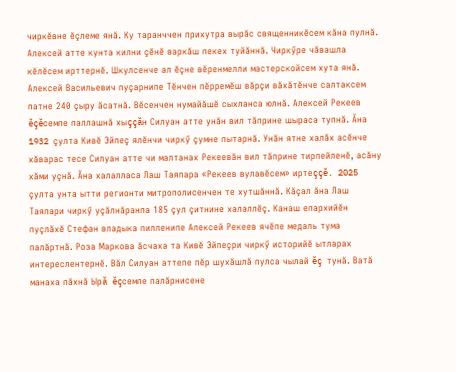чиркĕвне ĕçлеме янă. Ку таранччен прихутра вырăс священникĕсем кăна пулнă. Алексей атте кунта килни çĕнĕ варкăш пекех туйăннă. Чиркӳре чăвашла кĕлĕсем ирттернĕ. Шкулсенче ал ĕçне вĕренмелли мастерскойсем хута янă. Алексей Васильевич пуçарнипе Тĕнчен пĕрремĕш вăрçи вăхăтĕнче салтаксем патне 240 çыру ăсатнă. Вĕсенчен нумайăшĕ сыхланса юлнă. Алексей Рекеев ĕçĕсемпе паллашнă хыççăн Силуан атте унăн вил тăприне шыраса тупнă. Ăна 1932 çулта Кивĕ Эйпеç ялĕнчи чиркӳ çумне пытарнă. Унăн ятне халăх асĕнче хăварас тесе Силуан атте чи малтанах Рекеевăн вил тăприне тирпейленĕ, асăну хăми уçнă. Ăна халалласа Лаш Таяпара «Рекеев вулавĕсем» иртеççĕ. 2025 çулта унта ытти регионти митрополисенчен те хутшăннă. Кăçал ăна Лаш Таяпари чиркӳ уçăлнăранпа 185 çул çитнине халаллĕç. Канаш епархийĕн пуçлăхĕ Стефан владыка пилленипе Алексей Рекеев ячĕпе медаль тума палăртнă. Роза Маркова ăсчаха та Кивĕ Эйпеçри чиркӳ историйĕ ытларах интереслентернĕ. Вăл Силуан аттепе пĕр шухăшлă пулса чылай ĕç тунă. Ватă манаха пăхнă Ырă ĕçсемпе палăрнисене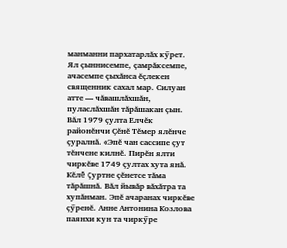манманни пархатарлăх кӳрет. Ял çыннисемпе, çамрăксемпе, ачасемпе çыхăнса ĕçлекен священник сахал мар. Силуан атте — чăвашлăхшăн, пуласлăхшăн тăрăшакан çын. Вăл 1979 çулта Елчĕк районĕнчи Çĕнĕ Тĕмер ялĕнче çуралнă. «Эпĕ чан сассипе çут тĕнчене килнĕ. Пирĕн ялти чиркĕве 1749 çултах хута янă. Кĕлĕ çуртне çĕнетсе тăма тăрăшнă. Вăл йывăр вăхăтра та хупăнман. Эпĕ ачаранах чиркĕве çӳренĕ. Анне Антонина Козлова паянхи кун та чиркӳре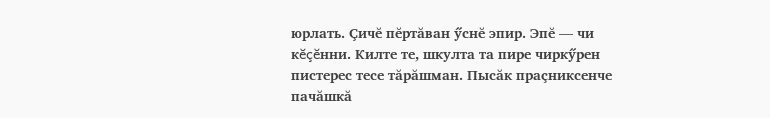юрлать. Çичĕ пĕртăван ӳснĕ эпир. Эпĕ — чи кĕçĕнни. Килте те, шкулта та пире чиркӳрен пистерес тесе тăрăшман. Пысăк праçниксенче пачăшкă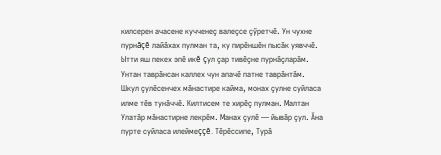килсерен ачасене кучченеç валеçсе çӳретчĕ. Ун чухне пурнăçĕ лайăхах пулман та, ку пирĕншĕн пысăк уявччĕ. Ытти яш пекех эпĕ икĕ çул çар тивĕçне пурнăçларăм. Унтан таврăнсан каллех чун апачĕ патне таврăнтăм. Шкул çулĕсенчех мăнастире кайма, монах çулне суйласа илме тĕв тунăччĕ. Килтисем те хирĕç пулман. Малтан Улатăр мăнастирне лекрĕм. Манах çулĕ — йывăр çул. Ăна пурте суйласа илеймеççĕ. Тĕрĕссипе, Турă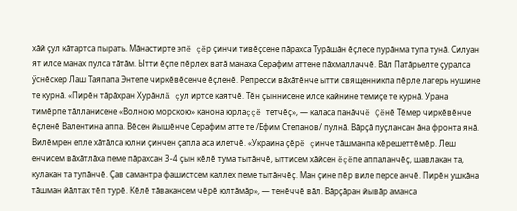хăй çул кăтартса пырать. Мăнастирте эпĕ çĕр çинчи тивĕçсене пăрахса Турăшăн ĕçлесе пурăнма тупа тунă. Силуан ят илсе манах пулса тăтăм. Ытти ĕçпе пĕрлех ватă манаха Серафим аттене пăхмаллаччĕ. Вăл Патăрьелте çуралса ӳснĕскер Лаш Таяпапа Энтепе чиркĕвĕсенче ĕçленĕ. Репресси вăхăтĕнче ытти священникпа пĕрле лагерь нушине те курнă. «Пирĕн тăрăхран Хурăнлă çул иртсе каятчĕ. Тĕн çыннисене илсе кайнине темиçе те курнă. Урана тимĕрпе тăлланисене «Волною морскою» канона юрлаççĕ тетчĕç», — каласа панăччĕ Çĕнĕ Тĕмер чиркĕвĕнче ĕçленĕ Валентина аппа. Вĕсен йышĕнче Серафим атте те /Ефим Степанов/ пулнă. Вăрçă пуçлансан ăна фронта янă. Вилĕмрен епле хăтăлса юлни çинчен çапла аса илетчĕ. «Украина çĕрĕ çинче тăшманпа кĕрешеттĕмĕр. Леш енчисем вăхăтлăха пеме пăрахсан 3-4 çын кĕлĕ тума тытăнчĕ, ыттисем хăйсен ĕçĕпе аппаланчĕç, шавлакан та, кулакан та тупăнчĕ. Çав самантра фашистсем каллех пеме тытăнчĕç. Ман çине пĕр виле персе анчĕ. Пирĕн ушкăна тăшман йăлтах тĕп турĕ. Кĕлĕ тăвакансем чĕрĕ юлтăмăр», — тенĕччĕ вăл. Вăрçăран йывăр аманса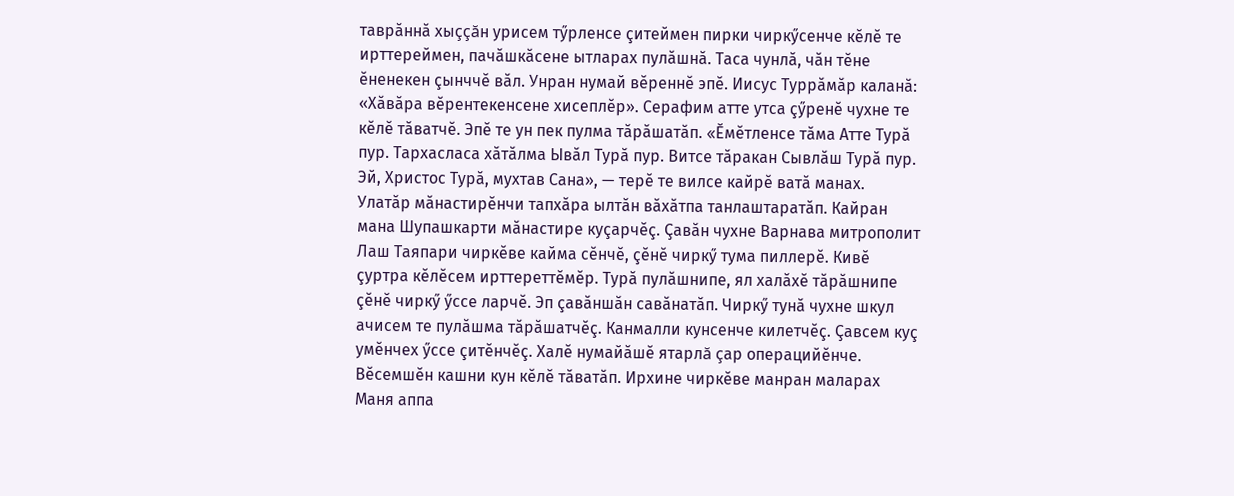таврăннă хыççăн урисем тӳрленсе çитеймен пирки чиркӳсенче кĕлĕ те ирттереймен, пачăшкăсене ытларах пулăшнă. Таса чунлă, чăн тĕне ĕненекен çынччĕ вăл. Унран нумай вĕреннĕ эпĕ. Иисус Туррăмăр каланă: «Хăвăра вĕрентекенсене хисеплĕр». Серафим атте утса çӳренĕ чухне те кĕлĕ тăватчĕ. Эпĕ те ун пек пулма тăрăшатăп. «Ĕмĕтленсе тăма Атте Турă пур. Тархасласа хăтăлма Ывăл Турă пур. Витсе тăракан Сывлăш Турă пур. Эй, Христос Турă, мухтав Сана», — терĕ те вилсе кайрĕ ватă манах. Улатăр мăнастирĕнчи тапхăра ылтăн вăхăтпа танлаштаратăп. Кайран мана Шупашкарти мăнастире куçарчĕç. Çавăн чухне Варнава митрополит Лаш Таяпари чиркĕве кайма сĕнчĕ, çĕнĕ чиркӳ тума пиллерĕ. Кивĕ çуртра кĕлĕсем ирттереттĕмĕр. Турă пулăшнипе, ял халăхĕ тăрăшнипе çĕнĕ чиркӳ ӳссе ларчĕ. Эп çавăншăн савăнатăп. Чиркӳ тунă чухне шкул ачисем те пулăшма тăрăшатчĕç. Канмалли кунсенче килетчĕç. Çавсем куç умĕнчех ӳссе çитĕнчĕç. Халĕ нумайăшĕ ятарлă çар операцийĕнче. Вĕсемшĕн кашни кун кĕлĕ тăватăп. Ирхине чиркĕве манран маларах Маня аппа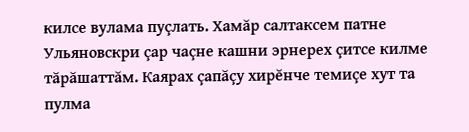килсе вулама пуçлать. Хамăр салтаксем патне Ульяновскри çар чаçне кашни эрнерех çитсе килме тăрăшаттăм. Каярах çапăçу хирĕнче темиçе хут та пулма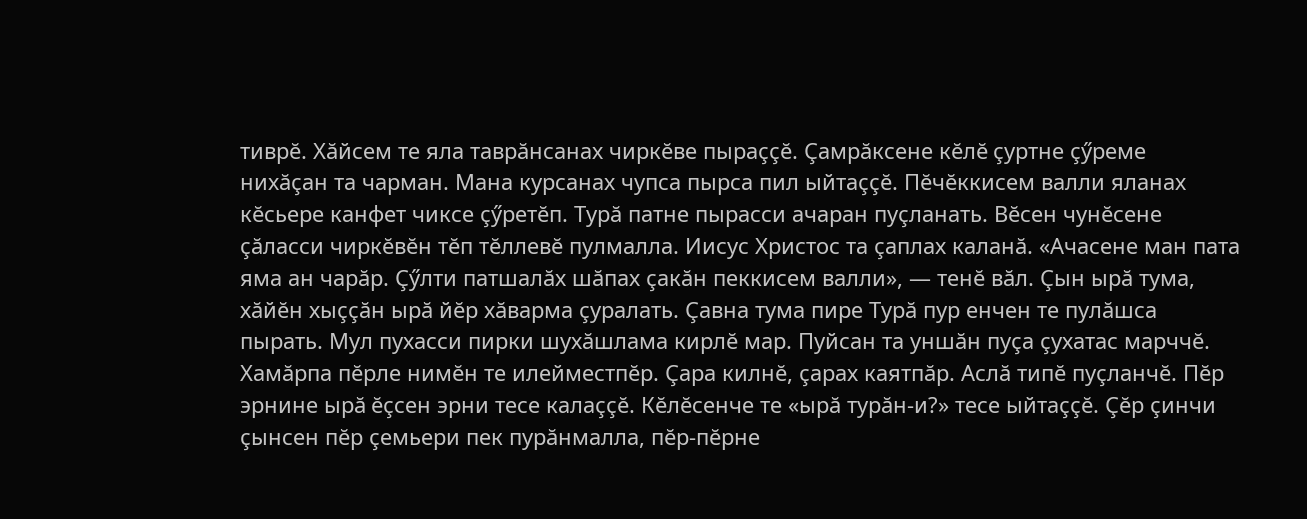тиврĕ. Хăйсем те яла таврăнсанах чиркĕве пыраççĕ. Çамрăксене кĕлĕ çуртне çӳреме нихăçан та чарман. Мана курсанах чупса пырса пил ыйтаççĕ. Пĕчĕккисем валли яланах кĕсьере канфет чиксе çӳретĕп. Турă патне пырасси ачаран пуçланать. Вĕсен чунĕсене çăласси чиркĕвĕн тĕп тĕллевĕ пулмалла. Иисус Христос та çаплах каланă. «Ачасене ман пата яма ан чарăр. Çӳлти патшалăх шăпах çакăн пеккисем валли», — тенĕ вăл. Çын ырă тума, хăйĕн хыççăн ырă йĕр хăварма çуралать. Çавна тума пире Турă пур енчен те пулăшса пырать. Мул пухасси пирки шухăшлама кирлĕ мар. Пуйсан та уншăн пуçа çухатас марччĕ. Хамăрпа пĕрле нимĕн те илейместпĕр. Çара килнĕ, çарах каятпăр. Аслă типĕ пуçланчĕ. Пĕр эрнине ырă ĕçсен эрни тесе калаççĕ. Кĕлĕсенче те «ырă турăн-и?» тесе ыйтаççĕ. Çĕр çинчи çынсен пĕр çемьери пек пурăнмалла, пĕр-пĕрне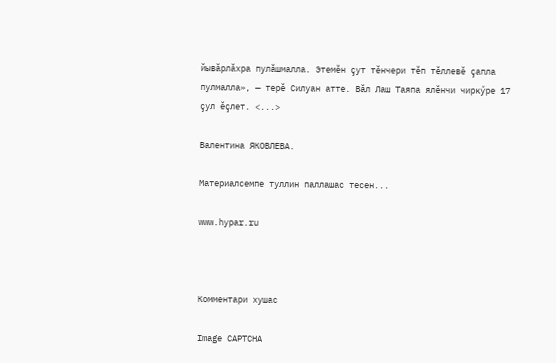йывăрлăхра пулăшмалла. Этемĕн çут тĕнчери тĕп тĕллевĕ çапла пулмалла», — терĕ Силуан атте. Вăл Лаш Таяпа ялĕнчи чиркӳре 17 çул ĕçлет. <...>

Валентина ЯКОВЛЕВА.

Материалсемпе туллин паллашас тесен...

www.hypar.ru



Комментари хушас

Image CAPTCHA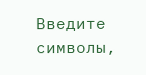Введите символы,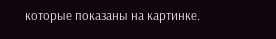которые показаны на картинке.